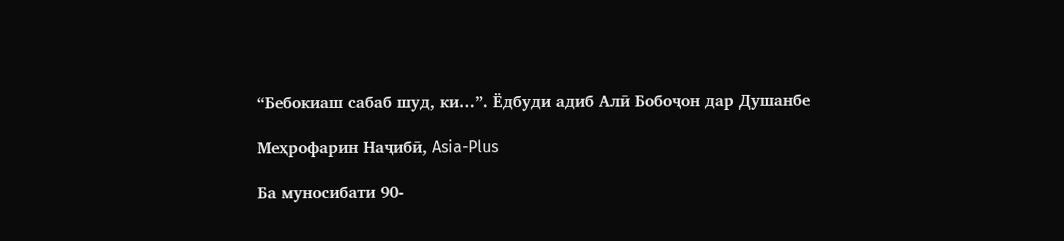“Бебокиаш сабаб шуд, ки…”. Ёдбуди адиб Алӣ Бобоҷон дар Душанбе

Меҳрофарин Наҷибӣ, Asia-Plus

Ба муносибати 90-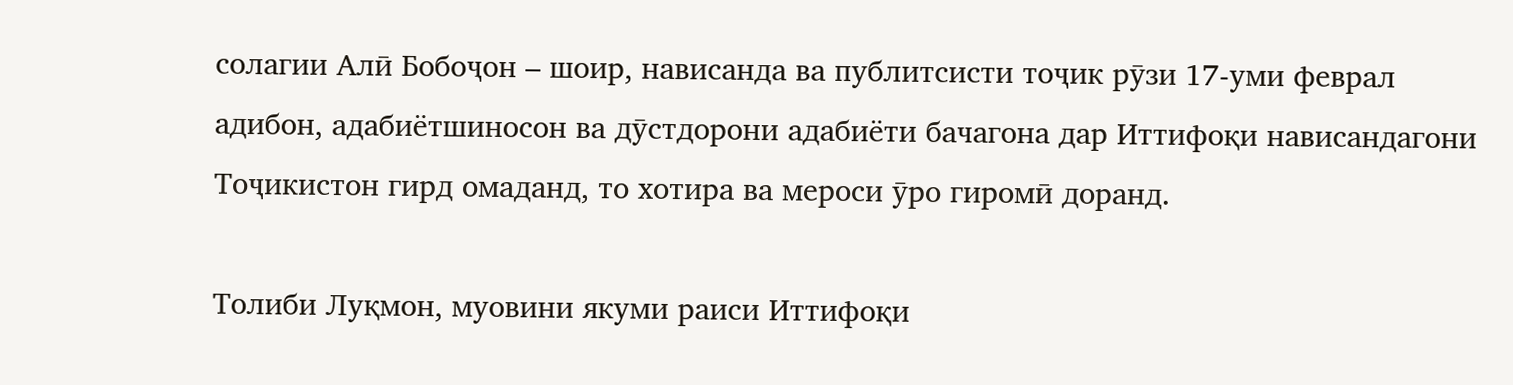солагии Алӣ Бобоҷон – шоир, нависанда ва публитсисти тоҷик рӯзи 17-уми феврал адибон, адабиётшиносон ва дӯстдорони адабиёти бачагона дар Иттифоқи нависандагони Тоҷикистон гирд омаданд, то хотира ва мероси ӯро гиромӣ доранд.

Толиби Луқмон, муовини якуми раиси Иттифоқи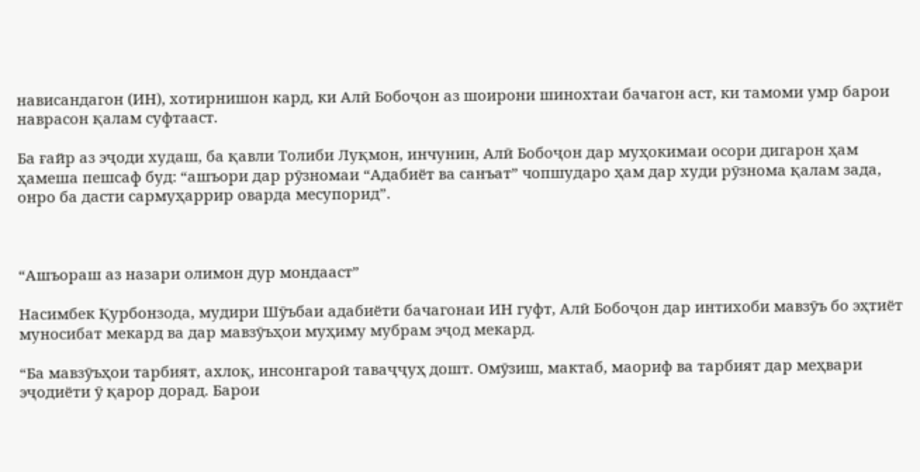нависандагон (ИН), хотирнишон кард, ки Алӣ Бобоҷон аз шоирони шинохтаи бачагон аст, ки тамоми умр барои наврасон қалам суфтааст.

Ба ғайр аз эҷоди худаш, ба қавли Толиби Луқмон, инчунин, Алӣ Бобоҷон дар муҳокимаи осори дигарон ҳам ҳамеша пешсаф буд: “ашъори дар рӯзномаи “Адабиёт ва санъат” чопшударо ҳам дар худи рӯзнома қалам зада, онро ба дасти сармуҳаррир оварда месупорид”.



“Ашъораш аз назари олимон дур мондааст”

Насимбек Қурбонзода, мудири Шӯъбаи адабиёти бачагонаи ИН гуфт, Алӣ Бобоҷон дар интихоби мавзӯъ бо эҳтиёт муносибат мекард ва дар мавзӯъҳои муҳиму мубрам эҷод мекард.

“Ба мавзӯъҳои тарбият, ахлоқ, инсонгароӣ таваҷҷуҳ дошт. Омӯзиш, мактаб, маориф ва тарбият дар меҳвари эҷодиёти ӯ қарор дорад. Барои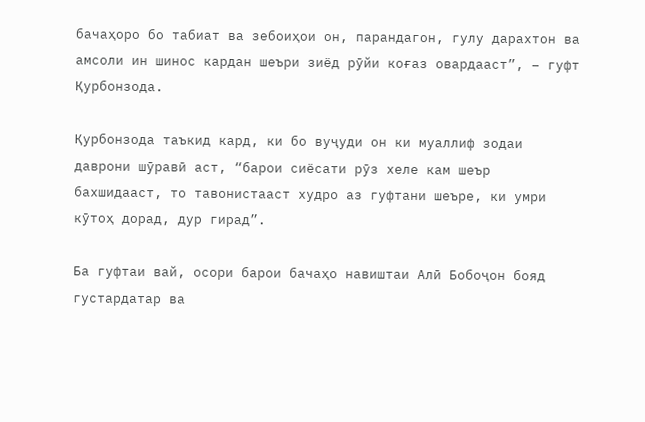бачаҳоро бо табиат ва зебоиҳои он, парандагон, гулу дарахтон ва амсоли ин шинос кардан шеъри зиёд рӯйи коғаз овардааст”, – гуфт Қурбонзода.

Қурбонзода таъкид кард, ки бо вуҷуди он ки муаллиф зодаи даврони шӯравӣ аст, “барои сиёсати рӯз хеле кам шеър бахшидааст, то тавонистааст худро аз гуфтани шеъре, ки умри кӯтоҳ дорад, дур гирад”.

Ба гуфтаи вай, осори барои бачаҳо навиштаи Алӣ Бобоҷон бояд густардатар ва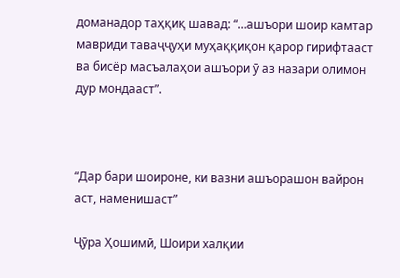доманадор таҳқиқ шавад: “…ашъори шоир камтар мавриди таваҷҷуҳи муҳаққиқон қарор гирифтааст ва бисёр масъалаҳои ашъори ӯ аз назари олимон дур мондааст”.



“Дар бари шоироне, ки вазни ашъорашон вайрон аст, наменишаст”

Ҷӯра Ҳошимӣ, Шоири халқии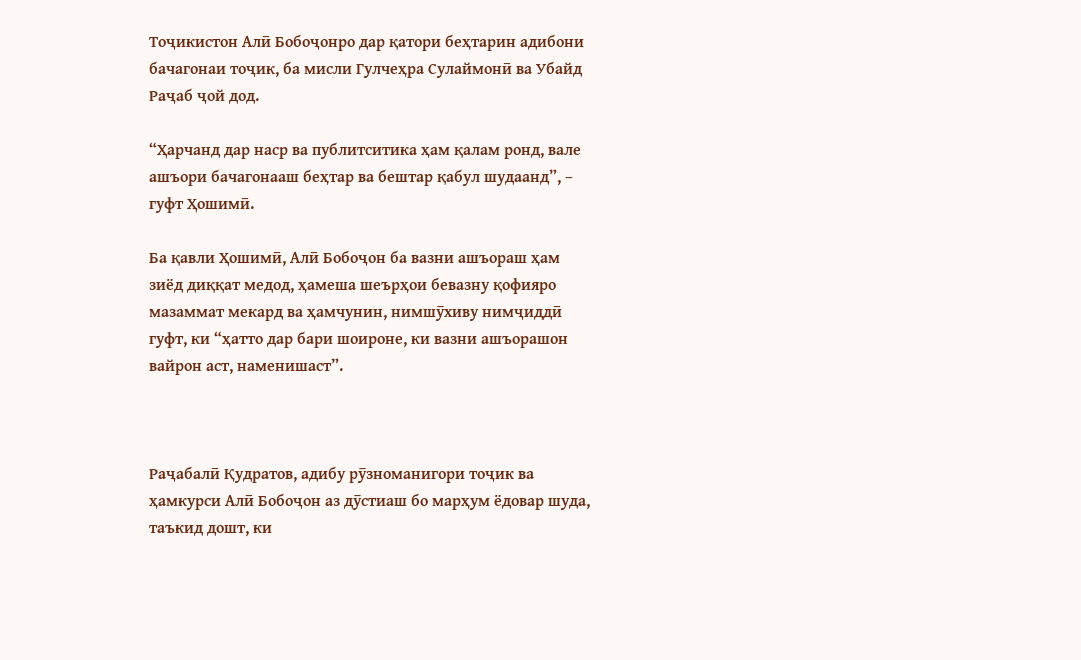Тоҷикистон Алӣ Бобоҷонро дар қатори беҳтарин адибони бачагонаи тоҷик, ба мисли Гулчеҳра Сулаймонӣ ва Убайд Раҷаб ҷой дод.

“Ҳарчанд дар наср ва публитситика ҳам қалам ронд, вале ашъори бачагонааш беҳтар ва бештар қабул шудаанд”, – гуфт Ҳошимӣ.

Ба қавли Ҳошимӣ, Алӣ Бобоҷон ба вазни ашъораш ҳам зиёд диққат медод, ҳамеша шеърҳои бевазну қофияро мазаммат мекард ва ҳамчунин, нимшӯхиву нимҷиддӣ гуфт, ки “ҳатто дар бари шоироне, ки вазни ашъорашон вайрон аст, наменишаст”.



Раҷабалӣ Қудратов, адибу рӯзноманигори тоҷик ва ҳамкурси Алӣ Бобоҷон аз дӯстиаш бо марҳум ёдовар шуда, таъкид дошт, ки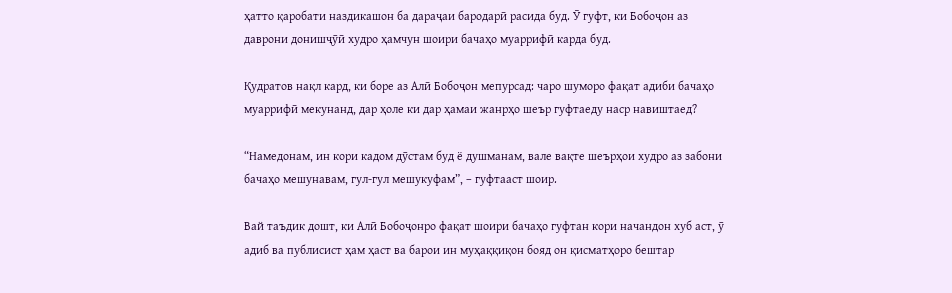ҳатто қаробати наздикашон ба дараҷаи бародарӣ расида буд. Ӯ гуфт, ки Бобоҷон аз даврони донишҷӯӣ худро ҳамчун шоири бачаҳо муаррифӣ карда буд.

Қудратов нақл кард, ки боре аз Алӣ Бобоҷон мепурсад: чаро шуморо фақат адиби бачаҳо муаррифӣ мекунанд, дар ҳоле ки дар ҳамаи жанрҳо шеър гуфтаеду наср навиштаед?

“Намедонам, ин кори кадом дӯстам буд ё душманам, вале вақте шеърҳои худро аз забони бачаҳо мешунавам, гул-гул мешукуфам”, – гуфтааст шоир.

Вай таъдик дошт, ки Алӣ Бобоҷонро фақат шоири бачаҳо гуфтан кори начандон хуб аст, ӯ адиб ва публисист ҳам ҳаст ва барои ин муҳаққиқон бояд он қисматҳоро бештар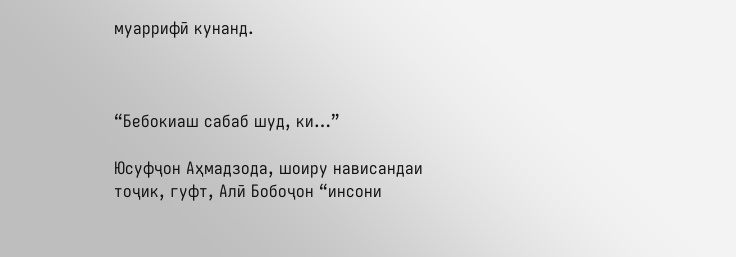муаррифӣ кунанд.



“Бебокиаш сабаб шуд, ки…”

Юсуфҷон Аҳмадзода, шоиру нависандаи тоҷик, гуфт, Алӣ Бобоҷон “инсони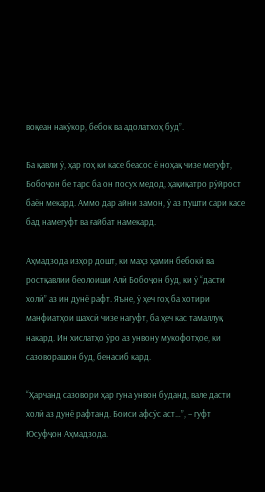воқеан накӯкор, бебок ва адолатхоҳ буд”.

Ба қавли ӯ, ҳар гоҳ ки касе беасос ё ноҳақ чизе мегуфт, Бобоҷон бе тарс ба он посух медод, ҳақиқатро рӯйрост баён мекард. Аммо дар айни замон, ӯ аз пушти сари касе бад намегуфт ва ғайбат намекард.

Аҳмадзода изҳор дошт, ки маҳз ҳамин бебокӣ ва ростқавлии беолоиши Алӣ Бобоҷон буд, ки ӯ “дасти холӣ” аз ин дунё рафт. Яъне, ӯ ҳеч гоҳ ба хотири манфиатҳои шахсӣ чизе нагуфт, ба ҳеч кас тамаллуқ накард. Ин хислатҳо ӯро аз унвону мукофотҳое, ки сазоворашон буд, бенасиб кард.

“Ҳарчанд сазовори ҳар гуна унвон буданд, вале дасти холӣ аз дунё рафтанд. Боиси афсӯс аст…”, – гуфт Юсуфҷон Аҳмадзода.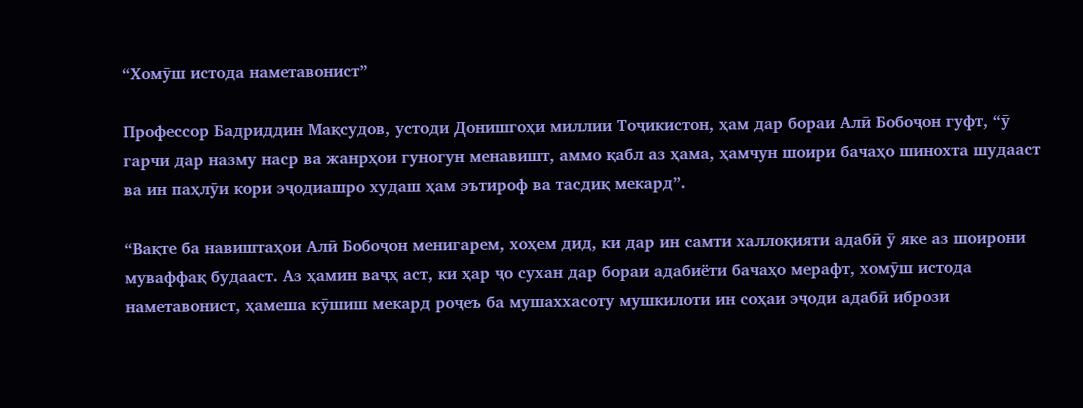“Хомӯш истода наметавонист”

Профессор Бадриддин Мақсудов, устоди Донишгоҳи миллии Тоҷикистон, ҳам дар бораи Алӣ Бобоҷон гуфт, “ӯ гарчи дар назму наср ва жанрҳои гуногун менавишт, аммо қабл аз ҳама, ҳамчун шоири бачаҳо шинохта шудааст ва ин паҳлӯи кори эҷодиашро худаш ҳам эътироф ва тасдиқ мекард”.

“Вақте ба навиштаҳои Алӣ Бобоҷон менигарем, хоҳем дид, ки дар ин самти халлоқияти адабӣ ӯ яке аз шоирони муваффақ будааст. Аз ҳамин ваҷҳ аст, ки ҳар ҷо сухан дар бораи адабиёти бачаҳо мерафт, хомӯш истода наметавонист, ҳамеша кӯшиш мекард роҷеъ ба мушаххасоту мушкилоти ин соҳаи эҷоди адабӣ ибрози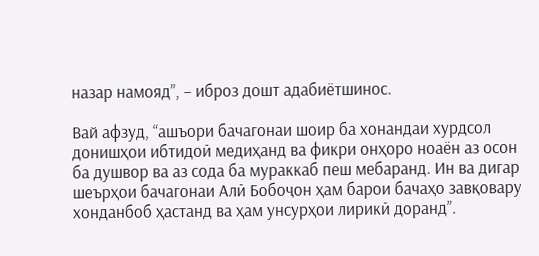назар намояд”, – иброз дошт адабиётшинос.

Вай афзуд, “ашъори бачагонаи шоир ба хонандаи хурдсол донишҳои ибтидоӣ медиҳанд ва фикри онҳоро ноаён аз осон ба душвор ва аз сода ба мураккаб пеш мебаранд. Ин ва дигар шеърҳои бачагонаи Алӣ Бобоҷон ҳам барои бачаҳо завқовару хонданбоб ҳастанд ва ҳам унсурҳои лирикӣ доранд”.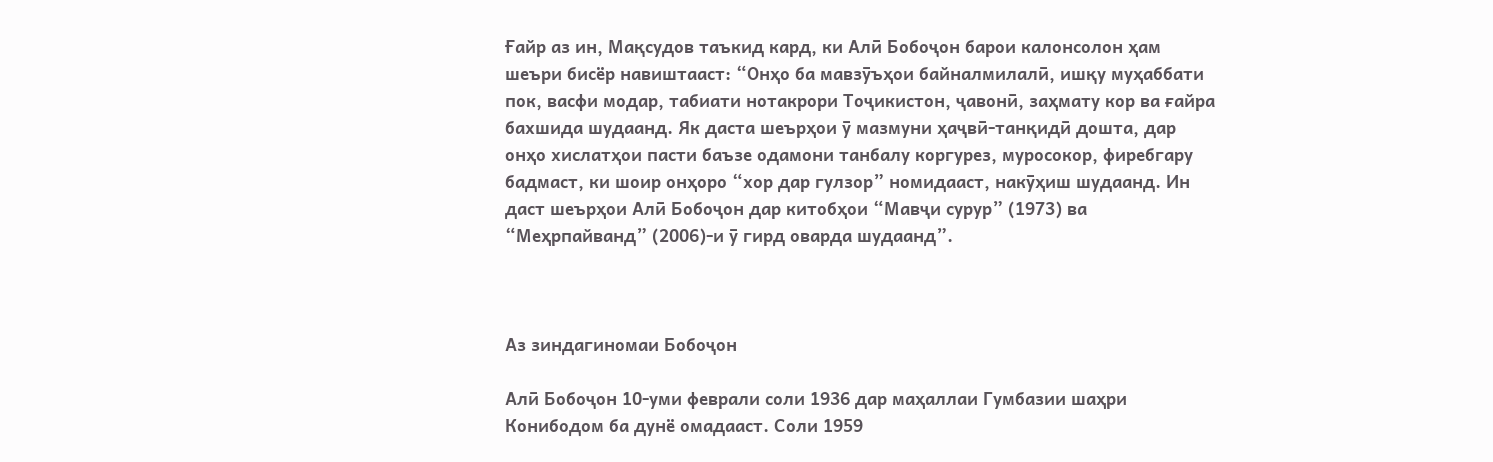Ғайр аз ин, Мақсудов таъкид кард, ки Алӣ Бобоҷон барои калонсолон ҳам шеъри бисёр навиштааст: “Онҳо ба мавзӯъҳои байналмилалӣ, ишқу муҳаббати пок, васфи модар, табиати нотакрори Тоҷикистон, ҷавонӣ, заҳмату кор ва ғайра бахшида шудаанд. Як даста шеърҳои ӯ мазмуни ҳаҷвӣ-танқидӣ дошта, дар онҳо хислатҳои пасти баъзе одамони танбалу коргурез, муросокор, фиребгару бадмаст, ки шоир онҳоро “хор дар гулзор” номидааст, накӯҳиш шудаанд. Ин даст шеърҳои Алӣ Бобоҷон дар китобҳои “Мавҷи сурур” (1973) ва “Меҳрпайванд” (2006)-и ӯ гирд оварда шудаанд”.



Аз зиндагиномаи Бобоҷон

Алӣ Бобоҷон 10-уми феврали соли 1936 дар маҳаллаи Гумбазии шаҳри Конибодом ба дунё омадааст. Соли 1959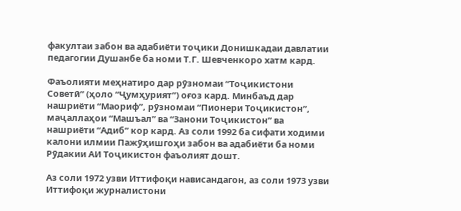факултаи забон ва адабиёти тоҷики Донишкадаи давлатии педагогии Душанбе ба номи Т.Г. Шевченкоро хатм кард.

Фаъолияти меҳнатиро дар рӯзномаи “Тоҷикистони Советӣ” (ҳоло “Ҷумҳурият”) оғоз кард. Минбаъд дар нашриёти “Маориф”, рӯзномаи “Пионери Тоҷикистон”, маҷаллаҳои “Машъал” ва “Занони Тоҷикистон” ва нашриёти “Адиб” кор кард. Аз соли 1992 ба сифати ходими калони илмии Пажӯҳишгоҳи забон ва адабиёти ба номи Рӯдакии АИ Тоҷикистон фаъолият дошт.

Аз соли 1972 узви Иттифоқи нависандагон, аз соли 1973 узви Иттифоқи журналистони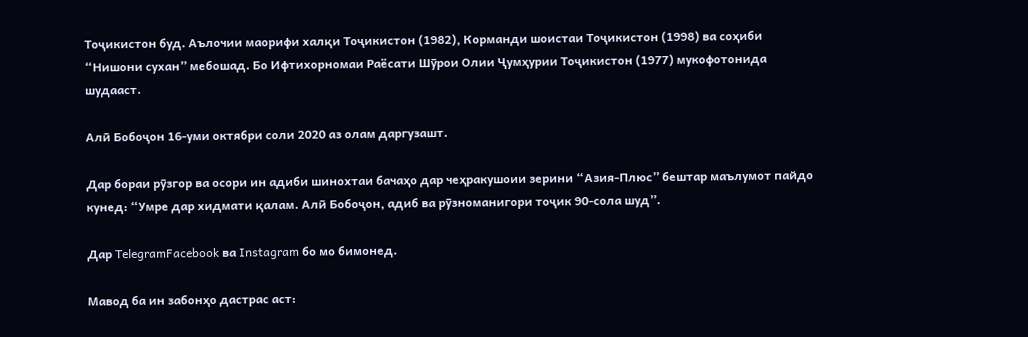Тоҷикистон буд. Аълочии маорифи халқи Тоҷикистон (1982), Корманди шоистаи Тоҷикистон (1998) ва соҳиби “Нишони сухан” мебошад. Бо Ифтихорномаи Раёсати Шӯрои Олии Ҷумҳурии Тоҷикистон (1977) мукофотонида шудааст.

Алӣ Бобоҷон 16-уми октябри соли 2020 аз олам даргузашт.

Дар бораи рӯзгор ва осори ин адиби шинохтаи бачаҳо дар чеҳракушоии зерини “Азия-Плюс” бештар маълумот пайдо кунед: “Умре дар хидмати қалам. Алӣ Бобоҷон, адиб ва рӯзноманигори тоҷик 90-сола шуд”.

Дар TelegramFacebook ва Instagram бо мо бимонед.

Мавод ба ин забонҳо дастрас аст: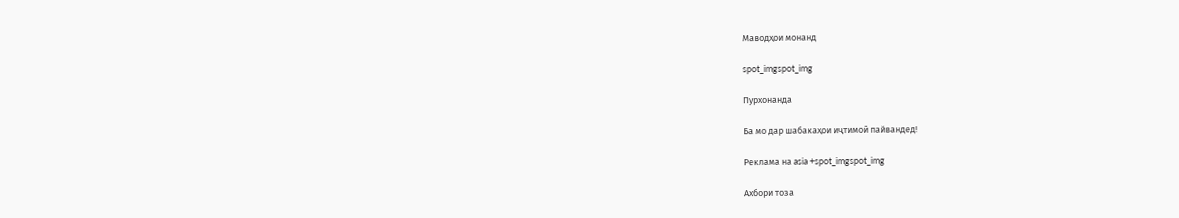Маводҳои монанд

spot_imgspot_img

Пурхонанда

Ба мо дар шабакаҳои иҷтимоӣ пайвандед!

Реклама на asia +spot_imgspot_img

Ахбори тоза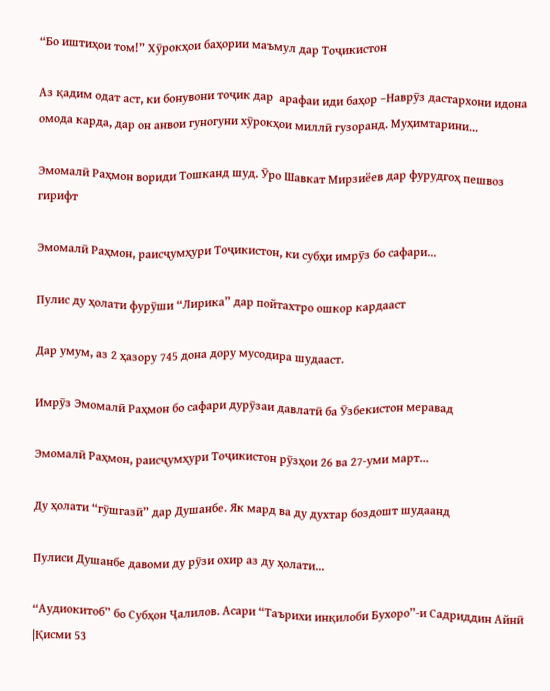“Бо иштиҳои том!” Хӯрокҳои баҳории маъмул дар Тоҷикистон

Аз қадим одат аст, ки бонувони тоҷик дар  арафаи иди баҳор –Наврӯз дастархони идона омода карда, дар он анвои гуногуни хӯрокҳои миллӣ гузоранд. Муҳимтарини...

Эмомалӣ Раҳмон вориди Тошканд шуд. Ӯро Шавкат Мирзиёев дар фурудгоҳ пешвоз гирифт

Эмомалӣ Раҳмон, раисҷумҳури Тоҷикистон, ки субҳи имрӯз бо сафари...

Пулис ду ҳолати фурӯши “Лирика” дар пойтахтро ошкор кардааст

Дар умум, аз 2 ҳазору 745 дона дору мусодира шудааст.

Имрӯз Эмомалӣ Раҳмон бо сафари дурӯзаи давлатӣ ба Ӯзбекистон меравад

Эмомалӣ Раҳмон, раисҷумҳури Тоҷикистон рӯзҳои 26 ва 27-уми март...

Ду ҳолати “гӯшгазӣ” дар Душанбе. Як мард ва ду духтар боздошт шудаанд

Пулиси Душанбе давоми ду рӯзи охир аз ду ҳолати...

“Аудиокитоб” бо Субҳон Ҷалилов. Асари “Таърихи инқилоби Бухоро”-и Садриддин Айнӣ |Қисми 53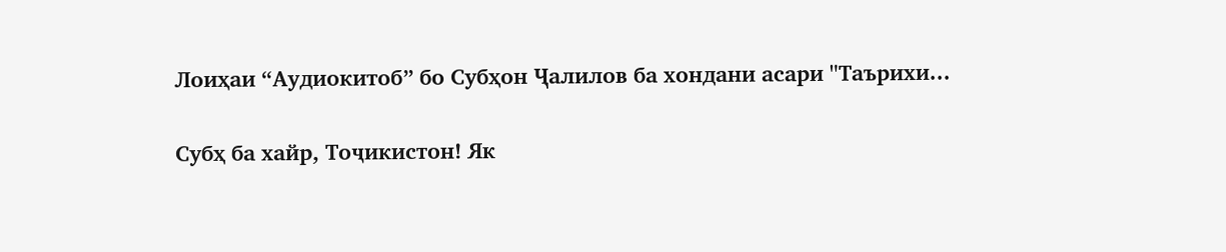Лоиҳаи “Аудиокитоб” бо Субҳон Ҷалилов ба хондани асари "Таърихи...

Субҳ ба хайр, Тоҷикистон! Як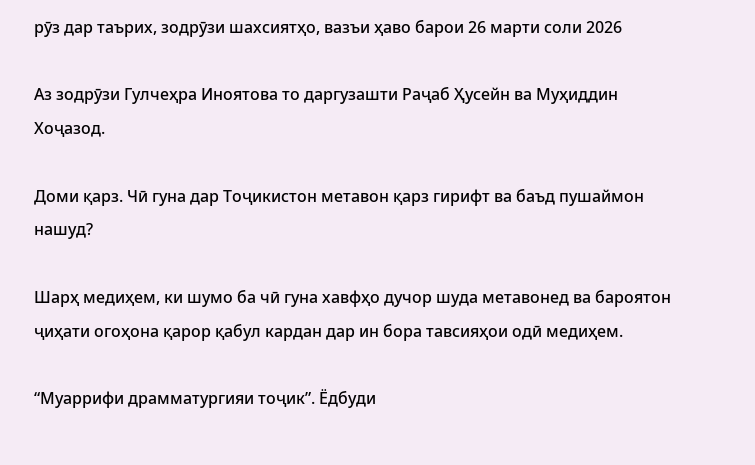рӯз дар таърих, зодрӯзи шахсиятҳо, вазъи ҳаво барои 26 марти соли 2026

Аз зодрӯзи Гулчеҳра Иноятова то даргузашти Раҷаб Ҳусейн ва Муҳиддин Хоҷазод.

Доми қарз. Чӣ гуна дар Тоҷикистон метавон қарз гирифт ва баъд пушаймон нашуд?

Шарҳ медиҳем, ки шумо ба чӣ гуна хавфҳо дучор шуда метавонед ва бароятон ҷиҳати огоҳона қарор қабул кардан дар ин бора тавсияҳои одӣ медиҳем.

“Муаррифи драмматургияи тоҷик”. Ёдбуди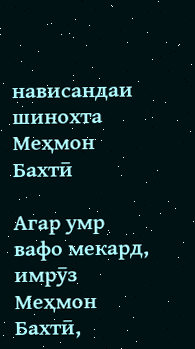нависандаи шинохта Меҳмон Бахтӣ

Агар умр вафо мекард, имрӯз Меҳмон Бахтӣ,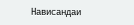Нависандаи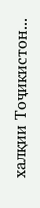халқии Тоҷикистон...